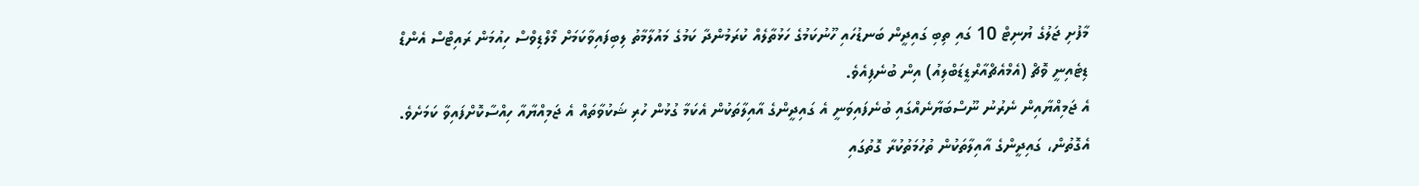މާފުށި ޖަލުގެ ޔުނިޓް 10 ގައި ތިބި ގައިދީން ބަނޑުހައި ހޫނުކަމުގެ ހަޅުތާލެއް ކުރަމުންދާ ކަމުގެ މައުލާމާތު ލިބިފައިވާކަމަށް މޯލްޑިވްސް ހިއުމަން ރައިޓްސް އެންޑް ޑިޓެއިނީ ވޮޗް (އެމްއެޗްއާރްޑީޑަބްލިއު) އިން ބުނެފިއެވެ.
އެ ޖަމިއްޔާއިން ނެރުނު ނޫސްބަޔާނެއްގައި ބުނެފައިވަނީ އެ ގައިދީންގެ އާއިލާތަކުން އެކަމާ ގުޅުން ހުރި ޝަކުވާތައް އެ ޖަމިއްޔާއާ ހިއްސާކޮށްފައިވާ ކަމަށެވެ.
އެގޮތުން، ގައިދީންގެ އާއިލާތަކުން ތުހުމަތުކުރާ ގޮތުގައި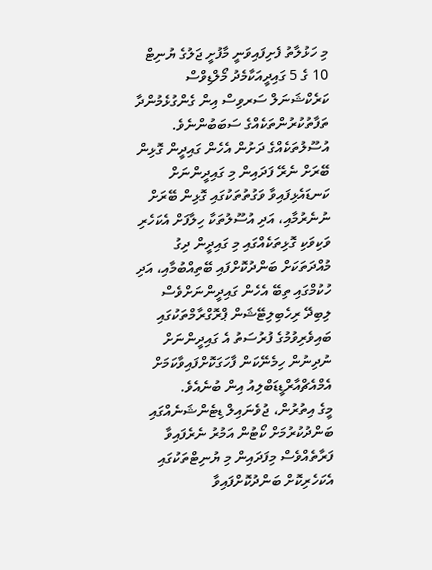މި ހަޅުލާތު ފެށިފައިވަނީ މާފުށީ ޖަލުގެ ޔުނިޓް 10 ގެ 5 ގައިދީއަކާމެދު މޯލްޑިވްސް ކަރެކްޝަނަލް ސަރވިސް އިން ގެންގުޅެމުންދާ ތަފާތުކުރުންތަކެއްގެ ސަބަބުންނެވެ.
އުސޫލުތަކެއްގެ ދަށުން އެހެން ގައިދީން ގޮޅިން ބޭރަށް ނެރޭ ފަދައިން މި ގައިދީންނަށް ކަނޑައެޅިފައިވާ ވަގުތުތަކުގައި ގޮޅިން ބޭރަށް ނުނެރުމާއި، އަދި އުސޫލުތަކާ ހިލާފަށް އެކަހެރި ވަކިވަކި ގޮޅިތަކެއްގައި މި ގައިދީން ދިގު މުއްދަތަކަށް ބަންދުކޮށްފައި ބޭތިއްބުމާއި، އަދި ހުކުމްގައި ތިބޭ އެހެން ގައިދީންނަށްވެސް ލިބިދޭ ރިހެބިލިޓޭޝަން ޕްރޮގްރާމްތަކުގައި ބައިވެރިވުމުގެ ފުރުސަތު އެ ގައިދީންނަށް ނުދިނުން ހިމެނޭކަން ފާހަގަކޮށްފައިވާކަމަށް އެމްއެޗްއާރްޑީޑަބްލިއު އިން ބުނެއެވެ.
މީގެ އިތުރުން، ޖުވެނައިލް ޑިޓެންޝަނެއްގައި ބަންދުކުރުމަށް ކޯޓުން އަމުރު ނެރެފައިވާ ފަރާތެއްވެސް މިފަދައިން މި ޔުނިޓްތަކުގައި އެކަހެރިކޮށް ބަންދުކޮށްފައިވާ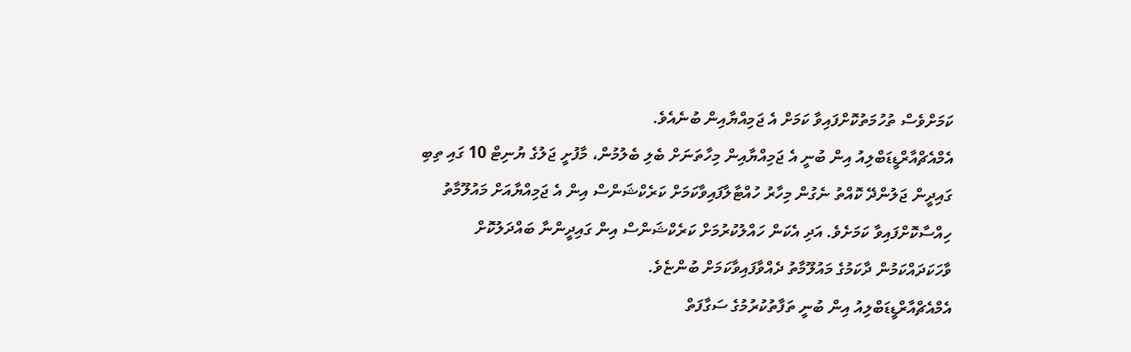ކަމަށްވެސް ތުހުމަތުކޮށްފައިވާ ކަމަށް އެ ޖަމިއްޔާއިން ބުނެއެވެ.
އެމްއެޗްއާރްޑީޑަބްލިއު އިން ބުނީ އެ ޖަމިއްޔާއިން މިހާތަނަށް ބެލި ބެލުމުން، މާފުށީ ޖަލުގެ ޔުނިޓް 10 ގައި ތިބި ގައިދީން ޖަލުންދޭ ކޮއްތު ނެގުން މިހާރު ހުއްޓާލާފައިވާކަމަށް ކަރެކްޝަންސް އިން އެ ޖަމިއްޔާއަށް މައުލޫމާތު ހިއްސާކޮށްފައިވާ ކަމަށެވެ. އަދި އެކަން ހައްލުކުރުމަށް ކަރެކްޝަންސް އިން ގައިދީންނާ ބައްދަލުކޮށް ވާހަކަދައްކަމުން ދާކަމުގެ މައުލޫމާތު ދެއްވާފައިވާކަމަށް ބުންޏެވެ.
އެމްއެޗްއާރްޑީޑަބްލިއު އިން ބުނީ ތަފާތުކުރުމުގެ ސަގާފަތް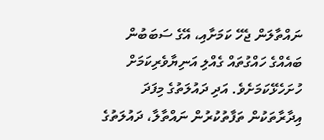ނައްތާލަން ޖެހޭ ކަމަށާއި، އޭގެ ސަބަބުން ބައެއްގެ ހައްގުތައް ގެއްލި އަނިޔާވެރިކަމަށް ހުށަހެޅޭކަމަށެވެ. އަދި ދައުލަތުގެ މިފަދަ އިދާރާތަކުން ތަފާތުކުރުން ނައްތާލާ، ދައުލަތުގެ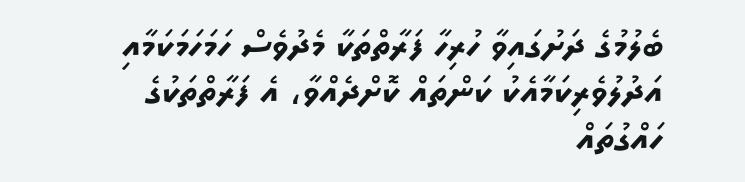ބެލުމުގެ ދަށުގައިވާ ހުރިހާ ފަރާތްތަކާ މެދުވެސް ހަމަހަމަކަމާއި އަދުލުވެރިކަމާއެކު ކަންތައް ކޮށްދެއްވާ، އެ ފަރާތްތަކުގެ ހައްގުތައް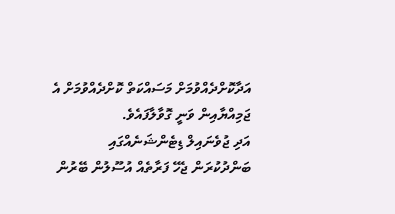އަދާކޮށްދެއްވުމަށް މަސައްކަތް ކޮށްދެއްވުމަށް އެ ޖަމިއްޔާއިން ވަނީ ގޮވާލާފައެވެ.
އަދި ޖުވެނައިލް ޑިޓެންޝަނެއްގައި ބަންދުކުރަން ޖެހޭ ފަރާތެއް އުސޫލުން ބޭރުން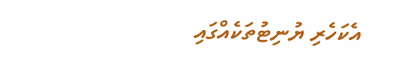އެކަހެރި ޔުނިޓުތަކެއްގައި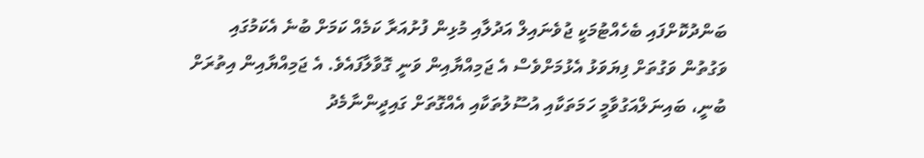ބަންދުކޮށްފައި ބެހެއްޓުމަކީ ޖުވެނައިލް އަދުލާއި މުޅިން ފުށުއަރާ ކަމެއް ކަމަށް ބުނެ އެކަމުގައި ވަގުތުން ވަގުތަށް ފިޔަވަޅު އެޅުމަށްވެސް އެ ޖަމިއްޔާއިން ވަނީ ގޮވާލާފައެވެ. އެ ޖަމިއްޔާއިން އިތުރަށް ބުނީ، ބައިނަލްއަގުވާމީ ހަމަތަކާއި އުސޫލުތަކާއި އެއްގޮތަށް ގައިދީންނާމެދު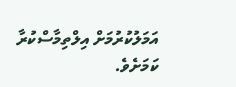އަމަލުކުރުމަށް އިލްތިމާސްކުރާ ކަމަށެވެ.